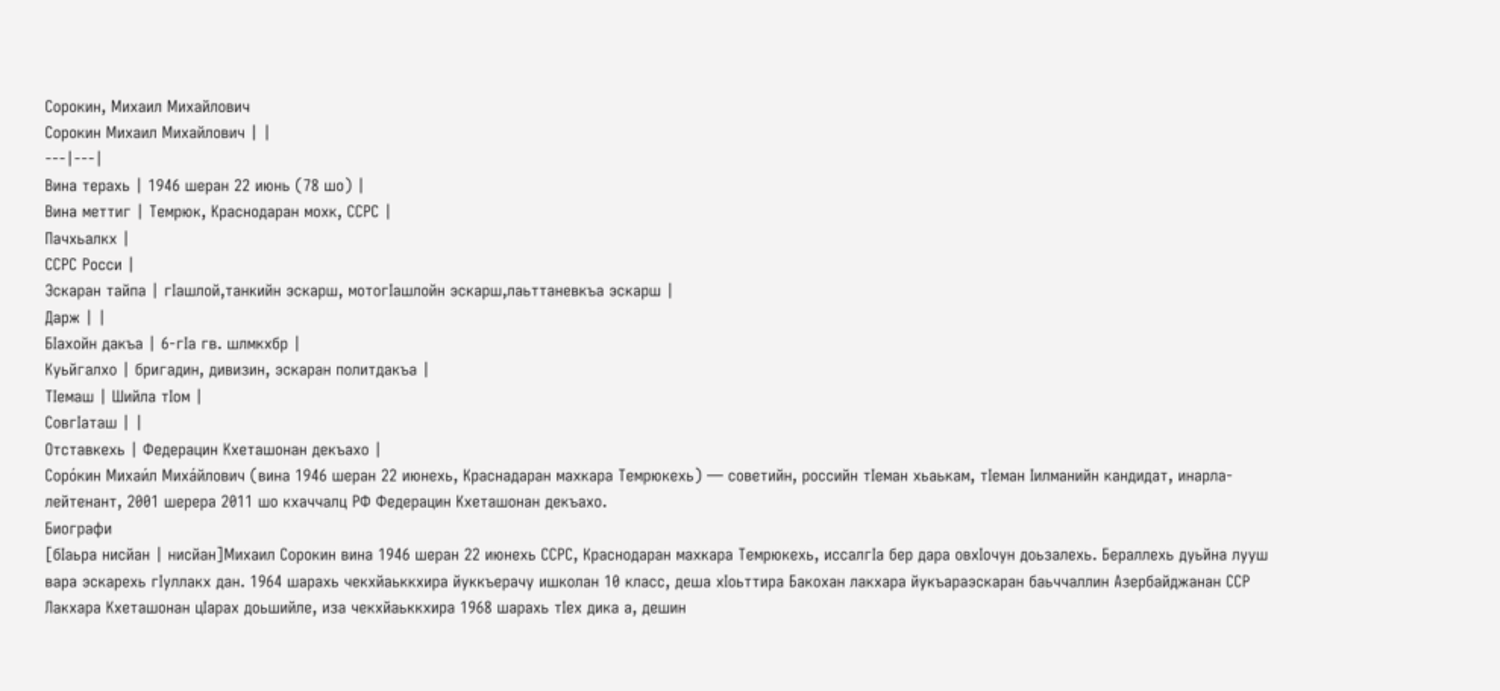Сорокин, Михаил Михайлович
Сорокин Михаил Михайлович | |
---|---|
Вина терахь | 1946 шеран 22 июнь (78 шо) |
Вина меттиг | Темрюк, Краснодаран мохк, ССРС |
Пачхьалкх |
ССРС Росси |
Эскаран тайпа | гӀашлой,танкийн эскарш, мотогӀашлойн эскарш,лаьттаневкъа эскарш |
Дарж | |
БӀахойн дакъа | 6-гӀа гв. шлмкхбр |
Куьйгалхо | бригадин, дивизин, эскаран политдакъа |
ТӀемаш | Шийла тӀом |
СовгӀаташ | |
Отставкехь | Федерацин Кхеташонан декъахо |
Соро́кин Михаи́л Миха́йлович (вина 1946 шеран 22 июнехь, Краснадаран махкара Темрюкехь) — советийн, российн тӀеман хьаькам, тӀеман Ӏилманийн кандидат, инарла-лейтенант, 2001 шерера 2011 шо кхаччалц РФ Федерацин Кхеташонан декъахо.
Биографи
[бӀаьра нисйан | нисйан]Михаил Сорокин вина 1946 шеран 22 июнехь ССРС, Краснодаран махкара Темрюкехь, иссалгӀа бер дара овхӀочун доьзалехь. Бераллехь дуьйна лууш вара эскарехь гӀуллакх дан. 1964 шарахь чекхйаьккхира йуккъерачу ишколан 10 класс, деша хӀоьттира Бакохан лакхара йукъараэскаран баьччаллин Азербайджанан ССР Лакхара Кхеташонан цӀарах доьшийле, иза чекхйаьккхира 1968 шарахь тӀех дика а, дешин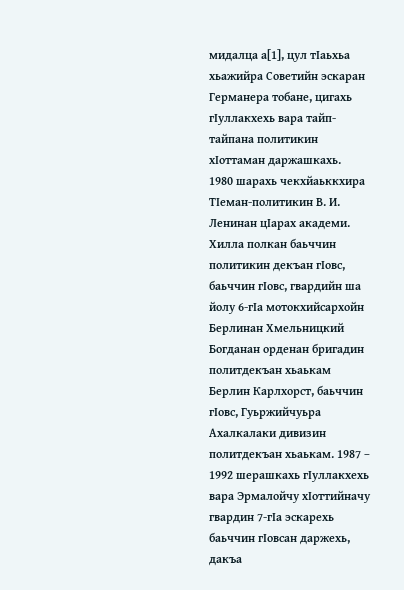мидалца а[1], цул тӀаьхьа хьажийра Советийн эскаран Германера тобане, цигахь гӀуллакхехь вара тайп-тайпана политикин хӀоттаман даржашкахь.
1980 шарахь чекхйаьккхира ТӀеман-политикин В. И. Ленинан цӀарах академи.
Хилла полкан баьччин политикин декъан гӀовс, баьччин гӀовс, гвардийн ша йолу 6-гӀа мотокхийсархойн Берлинан Хмельницкий Богданан орденан бригадин политдекъан хьаькам Берлин Карлхорст, баьччин гӀовс, Гуьржийчуьра Ахалкалаки дивизин политдекъан хьаькам. 1987 – 1992 шерашкахь гӀуллакхехь вара Эрмалойчу хӀоттийначу гвардин 7-гӀа эскарехь баьччин гӀовсан даржехь, дакъа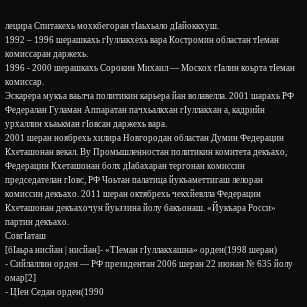лецира Спитакехь мохкбегоран тӀаьхьало дӀайоккхуш.
1992 – 1996 шерашкахь гӀуллакхехь вара Костромин областан тӀеман комиссаран даржехь.
1996 - 2000 шерашкахь Сорокин Михаил — Москох гӀалин коьрта тӀеман комиссар.
Эскарера мукъа ваьлча политикин карьера йан волавелла. 2001 шарахь РФ Федералан Гуламан Аппаратан пачхьалкхан гӀуллакхан а, кадрийн урхаллин хьаькман гӀовсан даржехь вара.
2001 шеран ноябрехь хилира Новгородан областан Думин Федерацин Кхеташонан векал. Ву Промышленностан политикин комитета декъахо, Федерацин Кхеташонан болх дӀабахаран тергонан комиссин председателан гӀовс, РФ Чоьтан палатица йукъаметтигаш лелоран комиссин декъахо. 2011 шеран октябрехь чекхйевлла Федерацин Кхеташонан декъахочун йуьззина йолу бакъонаш. «Йукъара Росси» партин декъахо.
СовгӀаташ
[бӀаьра нисйан | нисйан]- «ТӀеман гӀуллакхашна» орден(1998 шеран)
- Сийлаллин орден — РФ президентан 2006 шеран 22 июнан № 635 йолу омар[2]
- ЦӀен Седан орден(1990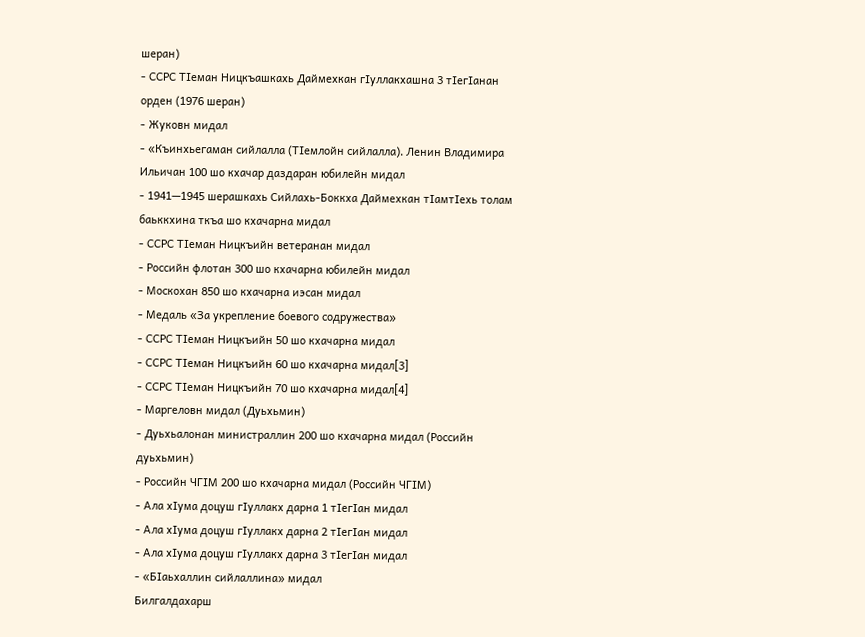шеран)
- ССРС ТӀеман Ницкъашкахь Даймехкан гӀуллакхашна 3 тӀегӀанан орден (1976 шеран)
- Жуковн мидал
- «Къинхьегаман сийлалла (ТӀемлойн сийлалла). Ленин Владимира Ильичан 100 шо кхачар даздаран юбилейн мидал
- 1941—1945 шерашкахь Сийлахь-Боккха Даймехкан тӀамтӀехь толам баьккхина ткъа шо кхачарна мидал
- ССРС ТӀеман Ницкъийн ветеранан мидал
- Российн флотан 300 шо кхачарна юбилейн мидал
- Москохан 850 шо кхачарна иэсан мидал
- Медаль «За укрепление боевого содружества»
- ССРС ТӀеман Ницкъийн 50 шо кхачарна мидал
- ССРС ТӀеман Ницкъийн 60 шо кхачарна мидал[3]
- ССРС ТӀеман Ницкъийн 70 шо кхачарна мидал[4]
- Маргеловн мидал (Дуьхьмин)
- Дуьхьалонан министраллин 200 шо кхачарна мидал (Российн дуьхьмин)
- Российн ЧГӀМ 200 шо кхачарна мидал (Российн ЧГӀМ)
- Ала хӀума доцуш гӀуллакх дарна 1 тӀегӀан мидал
- Ала хӀума доцуш гӀуллакх дарна 2 тӀегӀан мидал
- Ала хӀума доцуш гӀуллакх дарна 3 тӀегӀан мидал
- «БӀаьхаллин сийлаллина» мидал
Билгалдахарш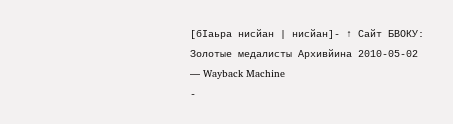[бӀаьра нисйан | нисйан]- ↑ Сайт БВОКУ: Золотые медалисты Архивйина 2010-05-02 — Wayback Machine
-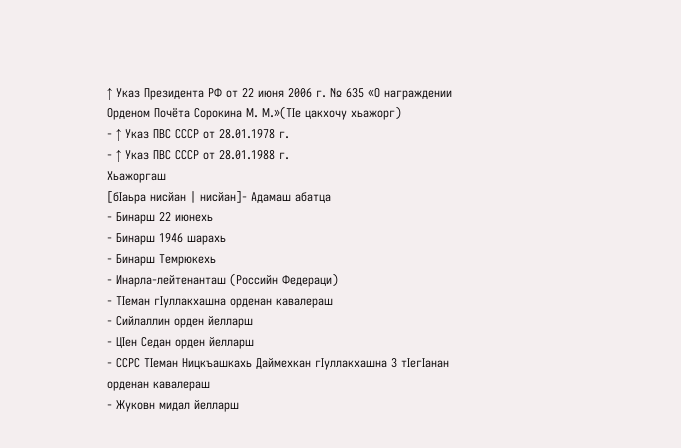↑ Указ Президента РФ от 22 июня 2006 г. № 635 «О награждении Орденом Почёта Сорокина М. М.»(ТӀе цакхочу хьажорг)
- ↑ Указ ПВС СССР от 28.01.1978 г.
- ↑ Указ ПВС СССР от 28.01.1988 г.
Хьажоргаш
[бӀаьра нисйан | нисйан]- Адамаш абатца
- Бинарш 22 июнехь
- Бинарш 1946 шарахь
- Бинарш Темрюкехь
- Инарла-лейтенанташ (Российн Федераци)
- ТӀеман гӀуллакхашна орденан кавалераш
- Сийлаллин орден йелларш
- ЦӀен Седан орден йелларш
- ССРС ТӀеман Ницкъашкахь Даймехкан гӀуллакхашна 3 тӀегӀанан орденан кавалераш
- Жуковн мидал йелларш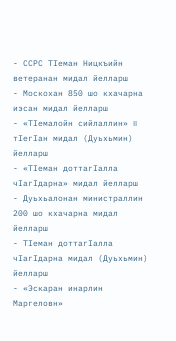- ССРС ТӀеман Ницкъийн ветеранан мидал йелларш
- Москохан 850 шо кхачарна иэсан мидал йелларш
- «ТӀемалойн сийлаллин» II тӀегӀан мидал (Дуьхьмин) йелларш
- «ТӀеман доттагӀалла чӀагӀдарна» мидал йелларш
- Дуьхьалонан министраллин 200 шо кхачарна мидал йелларш
- ТӀеман доттагӀалла чӀагӀдарна мидал (Дуьхьмин) йелларш
- «Эскаран инарлин Маргеловн»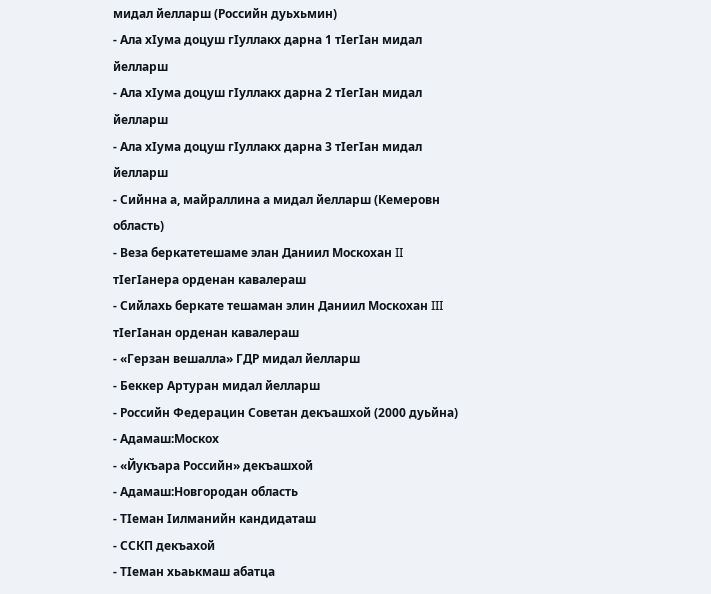мидал йелларш (Российн дуьхьмин)
- Ала хӀума доцуш гӀуллакх дарна 1 тӀегӀан мидал йелларш
- Ала хӀума доцуш гӀуллакх дарна 2 тӀегӀан мидал йелларш
- Ала хӀума доцуш гӀуллакх дарна 3 тӀегӀан мидал йелларш
- Сийнна а, майраллина а мидал йелларш (Кемеровн область)
- Веза беркатетешаме элан Даниил Москохан II тӀегӀанера орденан кавалераш
- Сийлахь беркате тешаман элин Даниил Москохан III тӀегӀанан орденан кавалераш
- «Герзан вешалла» ГДР мидал йелларш
- Беккер Артуран мидал йелларш
- Российн Федерацин Советан декъашхой (2000 дуьйна)
- Адамаш:Москох
- «Йукъара Российн» декъашхой
- Адамаш:Новгородан область
- ТӀеман Ӏилманийн кандидаташ
- ССКП декъахой
- ТӀеман хьаькмаш абатца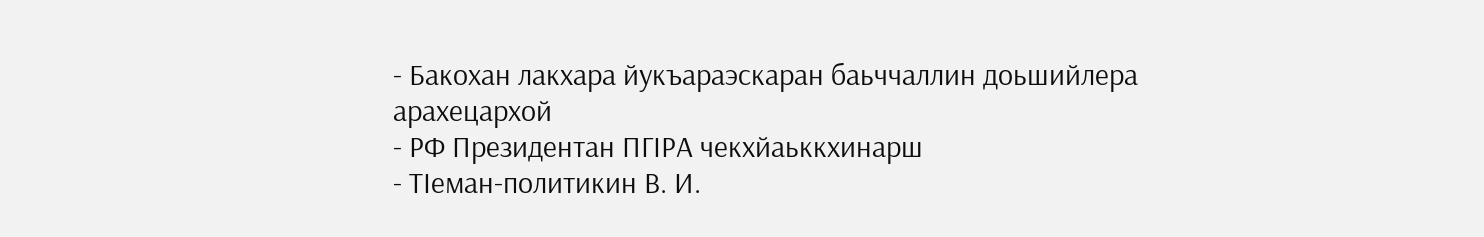- Бакохан лакхара йукъараэскаран баьччаллин доьшийлера арахецархой
- РФ Президентан ПГӀРА чекхйаьккхинарш
- ТӀеман-политикин В. И.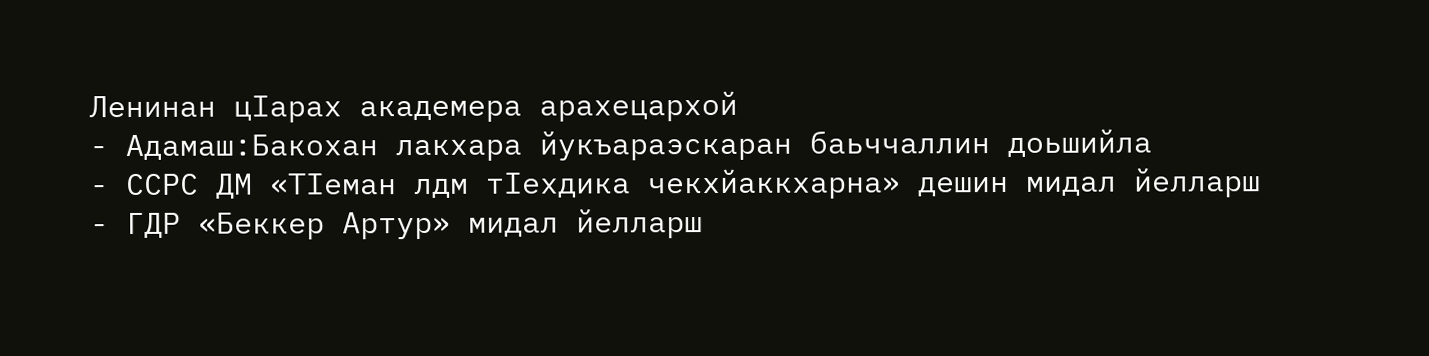Ленинан цӀарах академера арахецархой
- Адамаш:Бакохан лакхара йукъараэскаран баьччаллин доьшийла
- ССРС ДМ «ТӀеман лдм тӀехдика чекхйаккхарна» дешин мидал йелларш
- ГДР «Беккер Артур» мидал йелларш